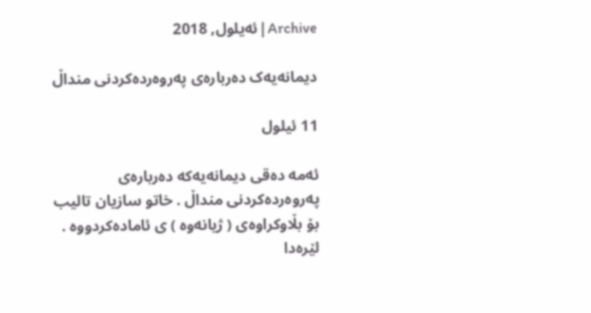Archive | ئه‌یلول, 2018

دیمانەیەک دەربارەی پەروەردەکردنی منداڵ

11 ئیلول

ئەمە دەقی دیمانەیەکە دەربارەی پەروەردەکردنی منداڵ . خاتو سازیان تالیب بۆ بڵاوکراوەی ( ژیانەوە ) ی ئامادەکردووە . لێرەدا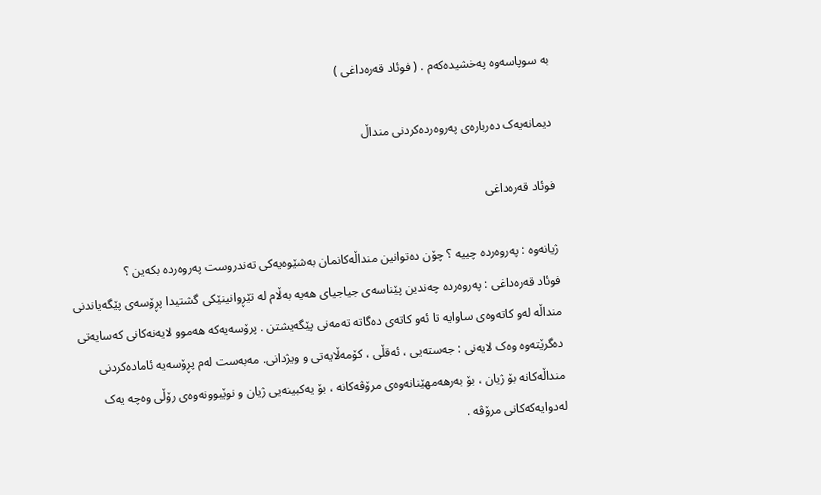بە سوپاسەوە پەخشیدەکەم . ( فوئاد قەرەداغی )

دیمانەیەک دەربارەی پەروەردەکردنی منداڵ

فوئاد قەرەداغی

ژیانەوە : پەروەردە چییە ؟ چۆن دەتوانین منداڵەکانمان بەشێوەیەکی تەندروست پەروەردە بکەین ؟
فوئاد قەرەداغی : پەروەردە چەندین پێناسەی جیاجیای ھەیە بەڵام لە تێڕوانینێکی گشتیدا پڕۆسەی پێگەیاندنی منداڵە لەو کاتەوەی ساوایە تا ئەو کاتەی دەگاتە تەمەنی پێگەیشتن . پرۆسەیەکە ھەموو لایەنەکانی کەسایەتی دەگرێتەوە وەک لایەنی : جەستەیی ، ئەقڵی ، کۆمەڵایەتی و ویژدانی. مەبەست لەم پڕۆسەیە ئامادەکردنی منداڵەکانە بۆ ژیان ، بۆ بەرھەمھێنانەوەی مرۆڤەکانە ، بۆ یەکبینەیی ژیان و نوێبوونەوەی رۆڵی وەچە یەک لەدوایەکەکانی مرۆڤە .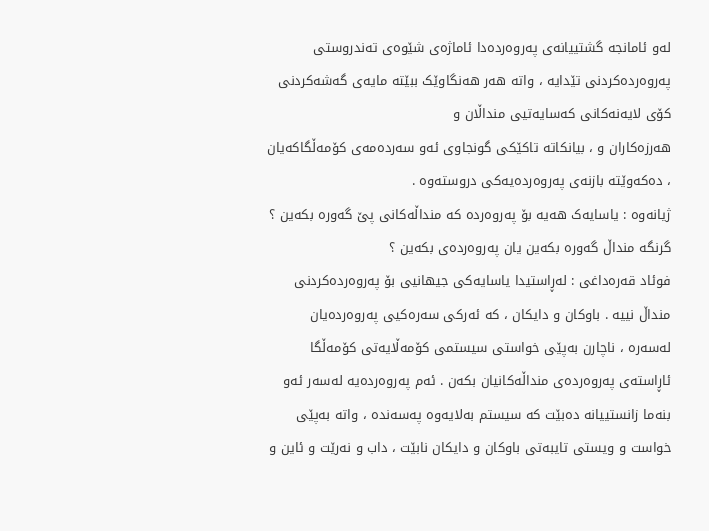لەو ئامانجە گشتییانەی پەروەردەدا ئاماژەی شێوەی تەندروستی پەروەردەکردنی تێدایە ، واتە ھەر ھەنگاوێک ببێتە مایەی گەشەکردنی کۆی لایەنەکانی کەسایەتیی منداڵان و
ھەرزەکاران و ، بیانکاتە تاکێکی گونجاوی ئەو سەردەمەی کۆمەڵگاکەیان ، دەکەوێتە بازنەی پەروەردەیەکی دروستەوە .
ژیانەوە : یاسایەک ھەیە بۆ پەروەردە کە منداڵەکانی پێ گەورە بکەین ؟ گرنگە منداڵ گەورە بکەین یان پەروەردەی بکەین ؟
فوئاد قەرەداغی : لەڕاستیدا یاسایەکی جیھانیی بۆ پەروەردەکردنی منداڵ نییە . باوکان و دایکان ، کە ئەرکی سەرەکیی پەروەردەیان لەسەرە ، ناچارن بەپێی خواستی سیستمی کۆمەڵایەتی کۆمەڵگا ئاڕاستەی پەروەردەی منداڵەکانیان بکەن . ئەم پەروەردەیە لەسەر ئەو بنەما زانستییانە دەبێت کە سیستم بەلایەوە پەسەندە ، واتە بەپێی خواست و ویستی تایبەتی باوکان و دایکان نابێت ، داب و نەرێت و ئاین و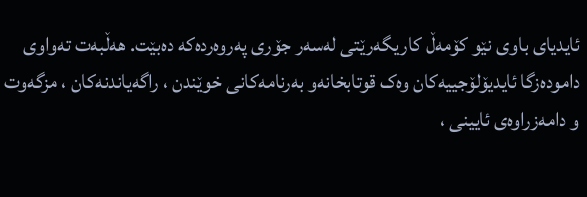ئایدیای باوی نێو کۆمەڵ کاریگەرێتی لەسەر جۆری پەروەردەکە دەبێت. ھەڵبەت تەواوی دامودەزگا ئایدیۆلۆجییەکان وەک قوتابخانەو بەرنامەکانی خوێندن ، راگەیاندنەکان ، مزگەوت و دامەزراوەی ئایینی ،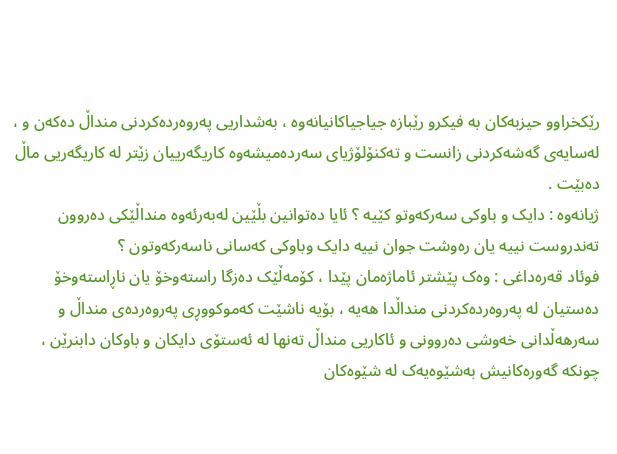رێکخراوو حیزبەکان بە فیکرو رێبازە جیاجیاکانیانەوە ، بەشداریی پەروەردەکردنی منداڵ دەکەن و ، لەسایەی گەشەکردنی زانست و تەکنۆلۆژیای سەردەمیشەوە کاریگەرییان زێتر لە کاریگەریی ماڵ دەبێت .
ژیانەوە : دایک و باوکی سەرکەوتو کێیە ؟ ئایا دەتوانین بڵێین لەبەرئەوە منداڵێکی دەروون تەندروست نییە یان رەوشت جوان نییە دایک وباوکی کەسانی ناسەرکەوتون ؟
فوئاد قەرەداغی : وەک پێشتر ئاماژەمان پێدا ، کۆمەڵێک دەزگا راستەوخۆ یان ناڕاستەوخۆ دەستیان لە پەروەردەکردنی منداڵدا ھەیە ، بۆیە ناشێت کەموکووڕی پەروەردەی منداڵ و سەرھەڵدانی خەوشی دەروونی و ئاکاریی منداڵ تەنھا لە ئەستۆی دایکان و باوکان دابنرێن ، چونکە گەورەکانیش بەشێوەیەک لە شێوەکان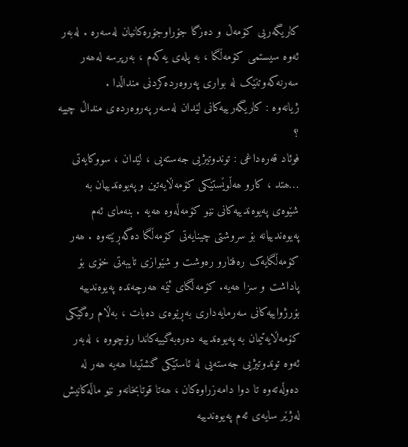کاریگەریی کۆمەڵ و دەزگا جۆراوجۆرەکانیان لەسەرە . لەبەر ئەوە سیستمی کۆمەڵگا ، بە پلەی یەکەم ، بەرپرسە لەھەر سەرنەکەوتنێک لە بواری پەروەردەکردنی منداڵدا .
ژیانەوە : کاریگەرییەکانی لێدان لەسەر پەروەردەی منداڵ چییە ؟
فوئاد قەرەداغی : توندوتیژیی جەستەیی ، لێدان ، سووکایەتی …ھتد ، کارو ھەڵوێستێکی کۆمەڵایەتین و پەیوەندییان بە شێوەی پەیوەندییەکانی نێو کۆمەڵەوە ھەیە . بنەمای ئەم پەیوەندییانە بۆ سروشتی چینایەتی کۆمەڵگا دەگەڕێتەوە . ھەر کۆمەڵگایەک رەفتارو رەوشت و شێوازی تایبەتی خۆی بۆ پاداشت و سزا ھەیە. کۆمەڵگای ئێمە ھەرچەندە پەیوەندییە بۆرژواییەکانی سەرمایەداری بەڕێوەی دەبات ، بەڵام رەگێکی کۆمەڵایەتیمان بە پەیوەندییە دەرەبەگییەکاندا رۆچووە ، لەبەر ئەوە توندوتیژیی جەستەیی لە ئاستێکی گشتیدا ھەیە ھەر لە دەوڵەتەوە تا دوا دامەزراوەکان ، ھەتا قوتابخانەو نێو ماڵەکانیش لەژێر سایەی ئەم پەیوەندییە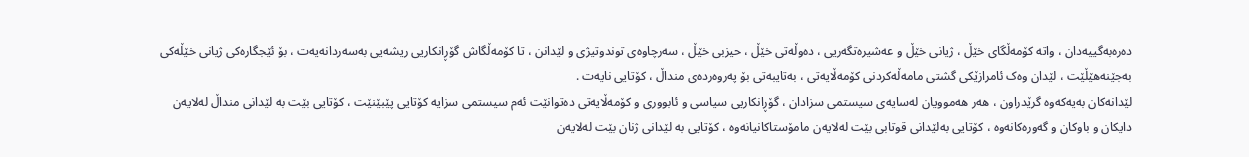دەرەبەگییەدان ، واتە کۆمەڵگای خێڵ ، ژیانی خێڵ و عەشیرەتگەریی ، دەوڵەتی خێڵ ، حیزبی خێڵ ، سەرچاوەی توندوتیژی و لێدانن ، تا کۆمەڵگاش گۆڕانکاریی ریشەیی بەسەردانەیەت ، بۆ ئێجگارەکی ژیانی خێڵەکی بەجێنەھێڵێت ، لێدان وەک ئامرازێکی گشتی مامەڵەکردنی کۆمەڵایەتی ، بەتایبەتی بۆ پەروەردەی منداڵ ، کۆتایی نایەت .
لێدانەکان بەیەکەوە گرێدراون ، ھەر ھەموویان لەسایەی سیستمی سزادان ، گۆڕانکاریی سیاسی و ئابووری و کۆمەڵایەتی دەتوانێت ئەم سیستمی سزایە کۆتایی پێبێنێت ، کۆتایی بێت بە لێدانی منداڵ لەلایەن دایکان و باوکان و گەورەکانەوە ، کۆتایی بەلێدانی قوتابی بێت لەلایەن مامۆستاکانیانەوە ، کۆتایی بە لێدانی ژنان بێت لەلایەن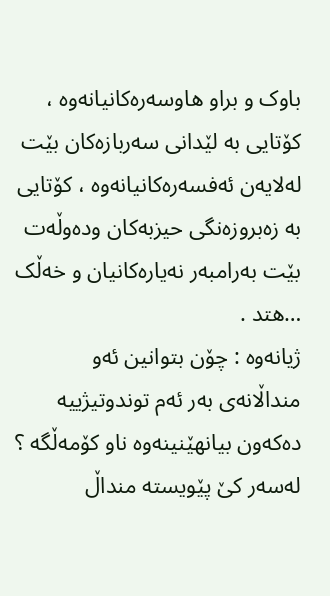باوک و براو ھاوسەرەکانیانەوە ، کۆتایی بە لێدانی سەربازەکان بێت لەلایەن ئەفسەرەکانیانەوە ، کۆتایی بە زەبروزەنگی حیزبەکان ودەوڵەت بێت بەرامبەر نەیارەکانیان و خەڵک …ھتد .
ژیانەوە : چۆن بتوانین ئەو منداڵانەی بەر ئەم توندوتیژییە دەکەون بیانھێنینەوە ناو کۆمەڵگە ؟ لەسەر کێ پێویستە منداڵ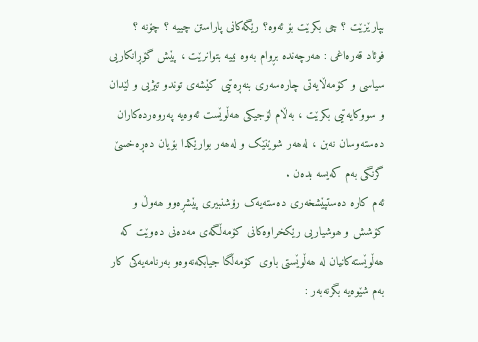بپارێزێت ؟ چی بکرێت بۆ ئەوە؟ رێگەکانی پاراستن چییە ؟ چۆنە ؟
فوئاد قەرەاغی : ھەرچەندە بڕوام بەوە نییە بتوانرێت ، پێش گۆڕانکاریی سیاسی و کۆمەڵایەتی چارەسەری بنەڕەتیی کێشەی توندو تیژیی و لێدان و سووکایەتیی بکرێت ، بەڵام لۆجیکی ھەڵوێست ئەوەیە پەروەردەکاران دەستەوسان نەبن ، لەھەر شوێنێک و لەھەر بوارێکدا بۆیان دەڕەخسێ گرنگی بەم کەیسە بدەن .
ئەم کارە دەستپێشخەری دەستەیەک رۆشنبیری پێشڕەوو ھەوڵ و کۆشش و ھوشیاریی رێکخراوەکانی کۆمەڵگەی مەدەنی دەوێت کە ھەڵوێستەکانیان لە ھەڵوێستی باوی کۆمەڵگا جیابکەنەوەو بەرنامەیەکی کار بەم شێوەیە بگرنەبەر :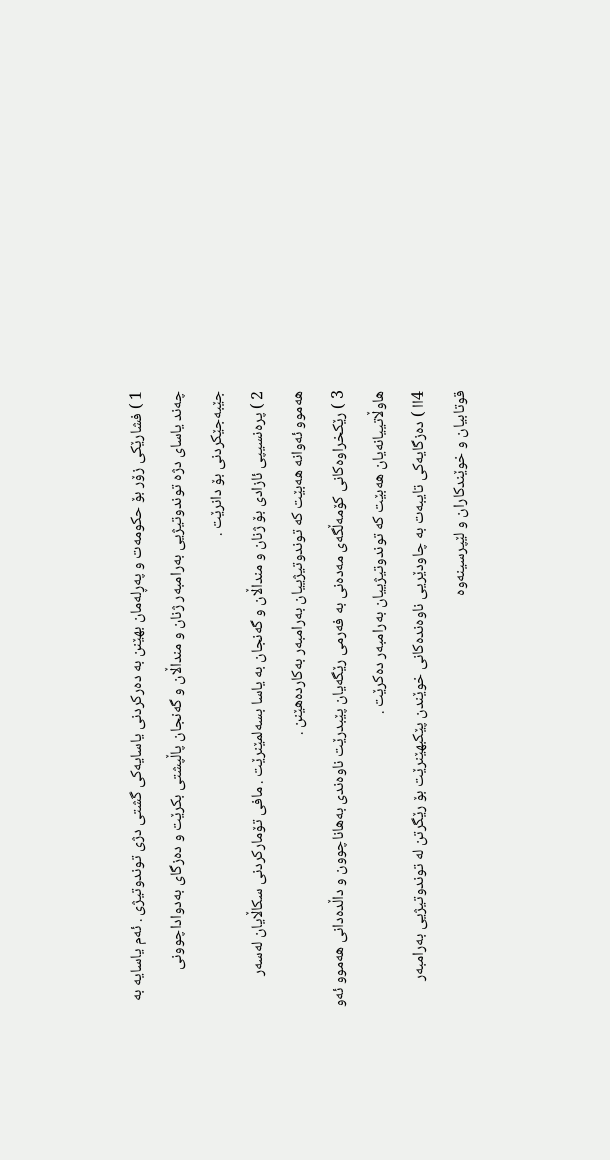1 ) فشارێکی زۆر بۆ حکومەت و پەڕلەمان بھێنن بە دەرکردنی یاسایەکی گشتی دژی توندوتیژی . ئەم یاسایە بە چەند یاسای دژە توندوتیژیی بەرامبەر ژنان و منداڵان و گەنجان پاڵپشتی بکرێت و دەزگای بەدواداچوونی جێبەجێکردنی بۆ دانرێت .
2 ) پرەنسیپی ئازادی بۆ ژنان و منداڵان و گەنجان بە یاسا بسەلمێنرێت . مافی تۆمارکردنی سکاڵایان لەسەر ھەموو ئەوانە ھەبێت کە توندوتیژییان بەرامبەر بەکاردەھێنن .
3 ) رێکخراوەکانی کۆمەڵگەی مەدەنی بە فەرمی رێگەیان پێبدرێت ناوەندی بەھاناچوون و داڵدەدانی ھەموو ئەو ھاوڵاتییانەیان ھەبێت کە توندوتیژییان بەرامبەر دەکرێت .
4اا ) دەزگایەکی تایبەت بە چاودێریی ناوەندەکانی خوێندن پێکبھێنرێت بۆ رێگرتن لە توندوتیژیی بەرامبەر قوتابیان و خوێندکاران و لێپرسینەوە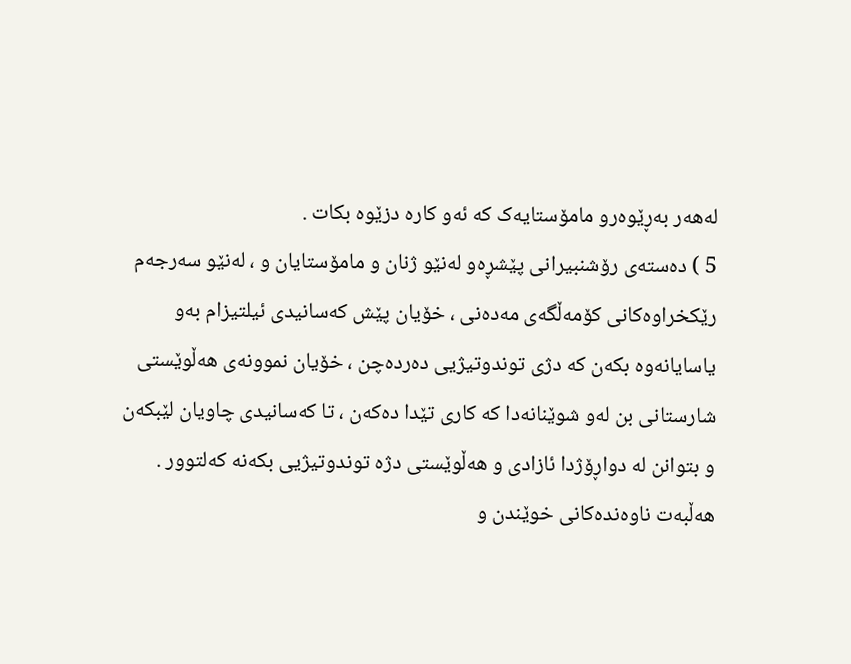لەھەر بەڕێوەرو مامۆستایەک کە ئەو کارە دزێوە بکات .
5 ) دەستەی رۆشنبیرانی پێشڕەو لەنێو ژنان و مامۆستایان و ، لەنێو سەرجەم رێکخراوەکانی کۆمەڵگەی مەدەنی ، خۆیان پێش کەسانیدی ئیلتیزام بەو یاسایانەوە بکەن کە دژی توندوتیژیی دەردەچن ، خۆیان نموونەی ھەڵوێستی شارستانی بن لەو شوێنانەدا کە کاری تێدا دەکەن ، تا کەسانیدی چاویان لێبکەن و بتوانن لە دواڕۆژدا ئازادی و ھەڵوێستی دژە توندوتیژیی بکەنە کەلتوور . ھەڵبەت ناوەندەکانی خوێندن و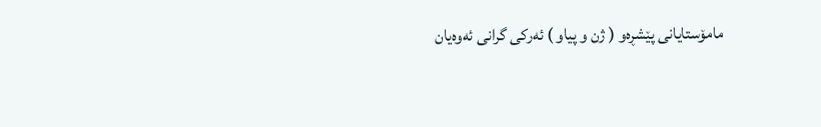مامۆستایانی پێشڕەو ( ژن و پیاو ) ئەرکی گرانی ئەوەیان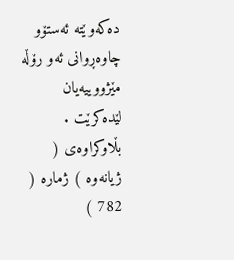دەکەوێتە ئەستۆو چاوەڕوانی ئەو رۆڵە مێژووییەیان لێدەکرێت .
بڵاوکراوەی ( ژیانەوە ) ژمارە ( 782 )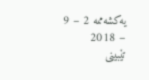یەکشەممە 2 – 9 – 2018
تێبینی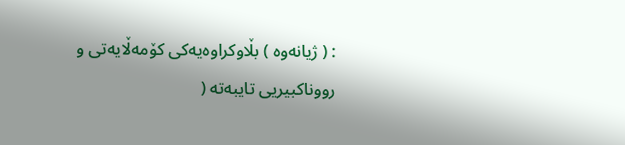: ( ژیانەوە ) بڵاوکراوەیەکی کۆمەڵایەتی و رووناکبیریی تایبەتە (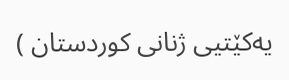یەکێتیی ژنانی کوردستان )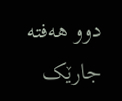دوو ھەفتە جارێک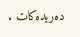دەریدەکات .